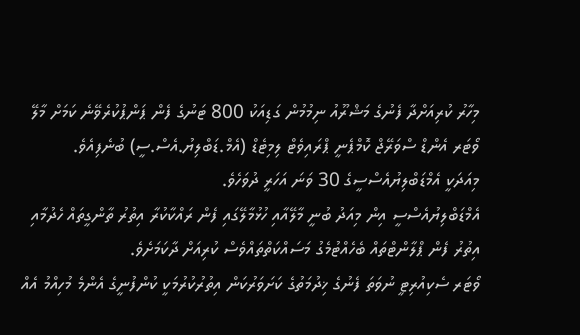މިހާރު ކުރިއަށްދާ ފެނުގެ މަޝްރޫއު ނިމުމުން ގަޑިއަކު 800 ޓަނުގެ ފެން ޕަންޕުކުރެވޭނެ ކަމަށް މާލޭ ވޯޓަރ އެންޑް ސްވަރޭޖް ކޮމްޕެނީ ޕްރައިވެޓް ލިމިޓެޑް (އެމް.ޑަބްލިޔު.އެސް.ސީ) ބުނެފިއެވެ.
މިއަދަކީ އެމްޑަބްލިޔުއެސްސީގެ 30 ވަނަ އަހަރީ ދުވަހެވެ.
އެމްޑަބްލިޔުއެސްސީ އިން މިއަދު ބުނީ މާލޭއާއި ހުޅުމާލޭގައި ފެން ރައްކާކުރާ އިތުރު ތާންގީތައް ހެދުމާއި އިތުރު ފެން ޕްލާންޓްތައް ބެހެއްޓުމެގު މަސައްކަތްތައްވެސް ކުރިއަށް ދާކަމަށެވެ.
ވޯޓަރ ސެކިއުރިޓީ ނުވަތަ ފެނުގެ ޚިދުމަތުގެ ކަށަވަރުކަން އިތުރުކުރުމަކީ ކުންފުނީގެ އެންމެ މުހިއްމު އެއް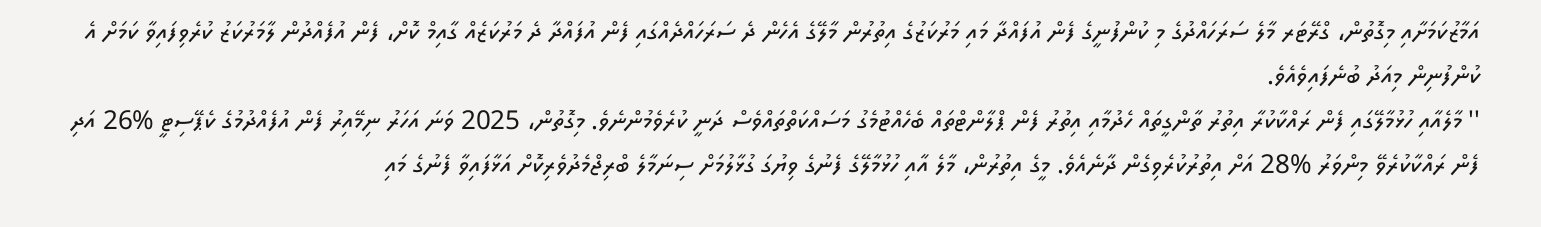އަމާޒުކަމަށާއި މިގޮތުން، ގްރޭޓަރ މާލެ ސަރަހައްދުގެ މި ކުންފުނީގެ ފެން އުފައްދާ މައި މަރުކަޒުގެ އިތުރުން މާލޭގެ އެހެން ދެ ސަރަހައްދެއްގައި ފެން އުފައްދާ ދެ މަރުކަޒެއް ގާއިމް ކޮށް، ފެން އުފެއްދުން ލާމަރުކަޒު ކުރެވިފައިވާ ކަމަށް އެ ކުންފުނިން މިއަދު ބުނެފައިވެއެވެ.
'' މާލެއާއި ހުޅުމާލޭގައި ފެން ރައްކާކުރާ އިތުރު ތާންގީތައް ހެދުމާއި އިތުރު ފެން ޕްލާންޓްތައް ބެހެއްޓުމެގު މަސައްކަތްތައްވެސް ދަނީ ކުރެވެމުންނެވެ. މިގޮތުން، 2025 ވަނަ އަހަރު ނިމޭއިރު ފެން އުފެއްދުމުގެ ކެޕޭސިޓީ %26 އަދި ފެން ރައްކާކުރެވޭ މިންވަރު %28 އަށް އިތުރުކުރެވިގެން ދާނެއެވެ. މީގެ އިތުރުން، މާލެ އާއި ހުޅުމާލޭގެ ފެނުގެ ވިޔުގަ ގުޅާލުމަށް ސިނަމާލެ ބްރިޖްމެދުވެރިކޮށް އަޅާފައިވާ ފެނުގެ މައި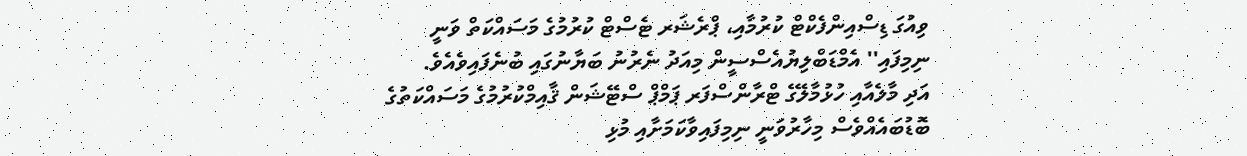ވިއުގަ ޑިސްއިންފެކްޓް ކުރުމާއި، ޕްރެޝަރ ޓެސްޓް ކުރުމުގެ މަސައްކަތް ވަނީ ނިމިފައި'' އެމްޑަބްލިޔުއެސްސީން މިއަދު ނެރުނު ބަޔާނުގައި ބުނެފައިވެއެވެ.
އަދި މާލެއާއި ހުޅުމާލޭގެ ޓްރާންސްފަރ ޕަމްޕް ސްޓޭޝަން ޤާއިމްކުރުމުގެ މަސައްކަތުގެ ބޮޑުބައެއްވެސް މިހާރުވަނީ ނިމިފައިވާކަމަށާއި މުޅި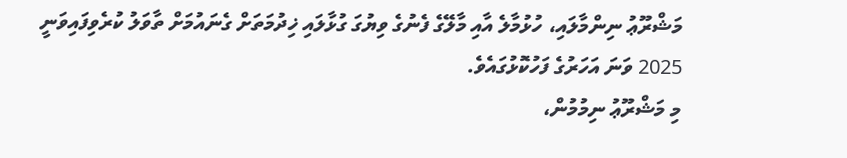މަޝްރޫޢު ނިންމާލައި، ހުޅުމާލެ އާއި މާލޭގެ ފެނުގެ ވިޔުގަ ގުޅާލައި ޚިދުމަތަށް ގެނައުމަށް ތާވަލު ކުރެވިފައިވަނީ 2025 ވަނަ އަހަރުގެ ފަހުކޮޅުގައެވެ.
މި މަޝްރޫޢު ނިމުމުން،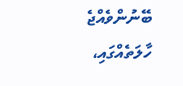ބޭނުންވެއްޖެ ހާލަތެއްގައި،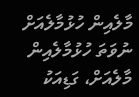މާލެއިން ހުޅުމާލެއަށް ނުވަތަ ހުޅުމާލެއިން މާލެއަށް، ގަޑިއަކު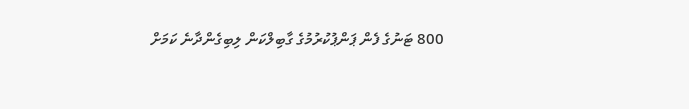800 ޓަނުގެ ފެން ޕަންޕުކުރުމުގެ ގާބިލްކަން ލިބިގެންދާނެ ކަމަށް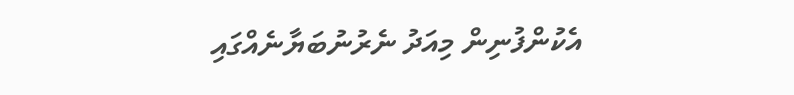އެކުންފުނިން މިއަދު ނެރުނުބަޔާނެއްގައި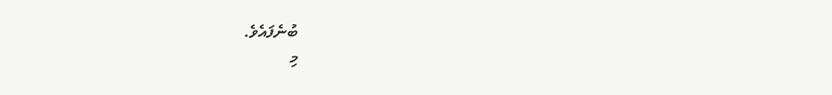ބުނެފައެވެ.
މި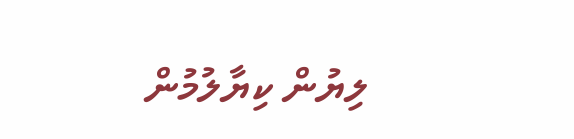ލިޔުން ކިޔާލުމުން